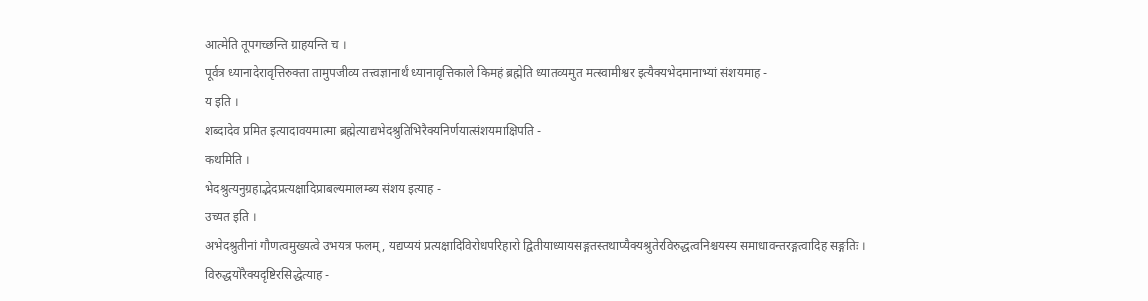आत्मेति तूपगच्छन्ति ग्राहयन्ति च ।
पूर्वत्र ध्यानादेरावृत्तिरुक्ता तामुपजीव्य तत्त्वज्ञानार्थं ध्यानावृत्तिकाले किमहं ब्रह्मेति ध्यातव्यमुत मत्स्वामीश्वर इत्यैक्यभेदमानाभ्यां संशयमाह -
य इति ।
शब्दादेव प्रमित इत्यादावयमात्मा ब्रह्मेत्याद्यभेदश्रुतिभिरैक्यनिर्णयात्संशयमाक्षिपति -
कथमिति ।
भेदश्रुत्यनुग्रहाद्भेदप्रत्यक्षादिप्राबल्यमालम्ब्य संशय इत्याह -
उच्यत इति ।
अभेदश्रुतीनां गौणत्वमुख्यत्वे उभयत्र फलम् , यद्यप्ययं प्रत्यक्षादिविरोधपरिहारो द्वितीयाध्यायसङ्गतस्तथाप्यैक्यश्रुतेरविरुद्धत्वनिश्चयस्य समाधावन्तरङ्गत्वादिह सङ्गतिः ।
विरुद्धयोरैक्यदृष्टिरसिद्धेत्याह -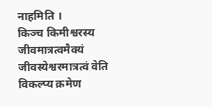नाहमिति ।
किञ्च किमीश्वरस्य जीवमात्रत्वमैक्यं जीवस्येश्वरमात्रत्वं वेति विकल्प्य क्रमेण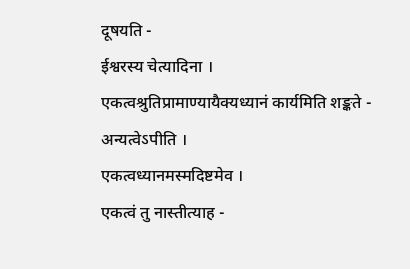दूषयति -
ईश्वरस्य चेत्यादिना ।
एकत्वश्रुतिप्रामाण्यायैक्यध्यानं कार्यमिति शङ्कते -
अन्यत्वेऽपीति ।
एकत्वध्यानमस्मदिष्टमेव ।
एकत्वं तु नास्तीत्याह -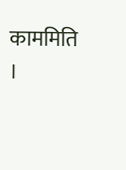काममिति ।